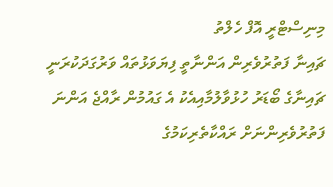މިނިސްޓްރީ އޮފް ހެލްތު
ޗައިނާ ފަތުރުވެރިން އަންނާތީ ފިޔަވަޅުތައް ވަރުގަދަކުރަނީ
ޗައިނާގެ ބޯޑަރު ހުޅުވާލުމާއިއެކު އެ ގައުމުން ރާއްޖެ އަންނަ ފަތުރުވެރިންނަށް ރައްކާތެރިކަމުގެ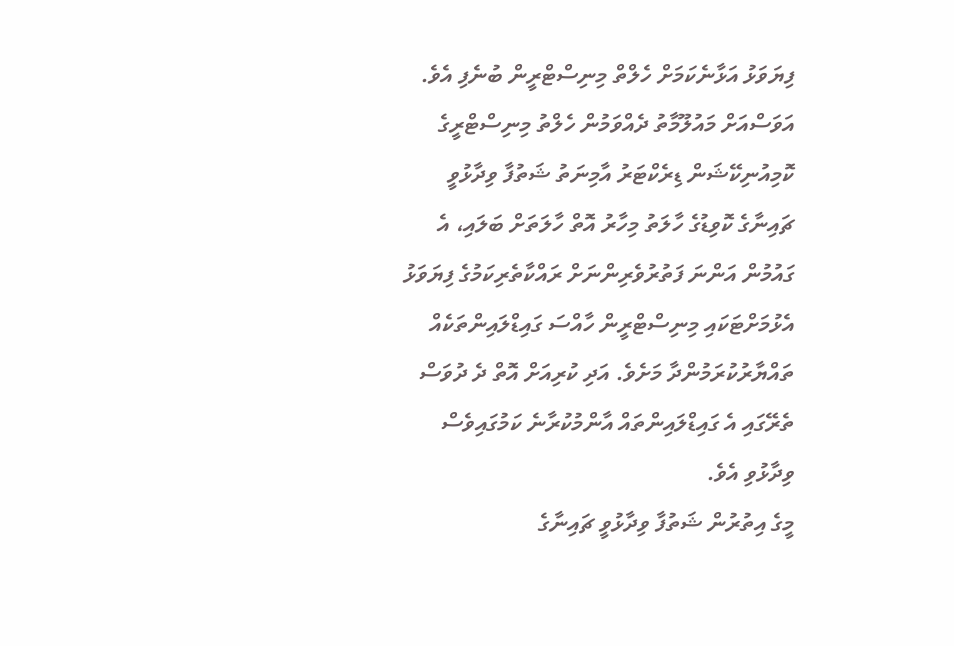ފިޔަވަޅު އަޅާނެކަމަށް ހެލްތް މިނިސްޓްރީން ބުނެފި އެވެ.
އަވަސްއަށް މައުލޫމާތު ދެއްވަމުން ހެލްތު މިނިސްޓްރީގެ ކޮމިއުނިކޭޝަން ޑިރެކްޓަރު އާމިނަތު ޝަތުފާ ވިދާޅުވީ ޗައިނާގެ ކޮވިޑުގެ ހާލަތު މިހާރު އޮތް ހާލަތަށް ބަލައި، އެ ގައުމުން އަންނަ ފަތުރުވެރިންނަށް ރައްކާތެރިކަމުގެ ފިޔަވަޅު އެޅުމަށްޓަކައި މިނިސްޓްރީން ހާއްސަ ގައިޑްލައިންތަކެއް ތައްޔާރުކުރަމުންދާ މަށެވެ. އަދި ކުރިއަށް އޮތް ދެ ދުވަސް ތެރޭގައި އެ ގައިޑްލައިންތައް އާންމުކުރާނެ ކަމުގައިވެސް ވިދާޅުވި އެވެ.
މީގެ އިތުރުން ޝަތުފާ ވިދާޅުވީ ޗައިނާގެ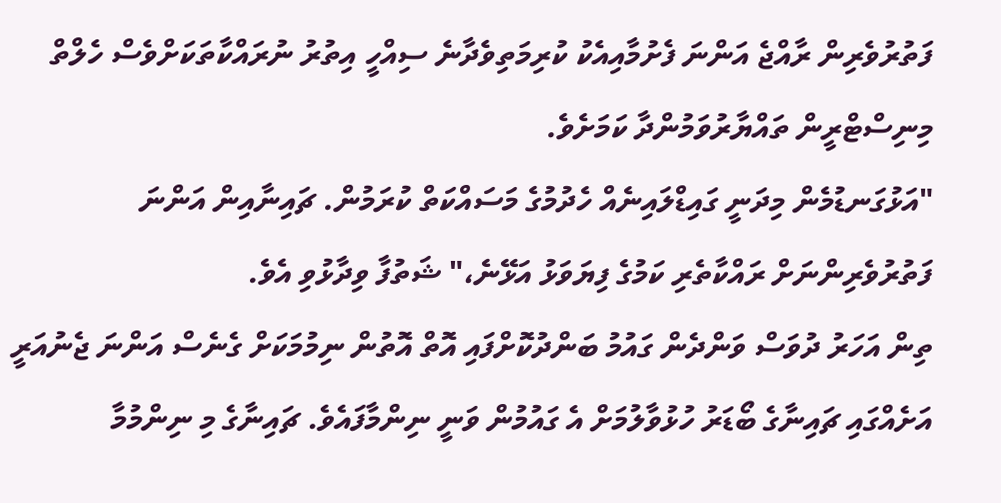ފަތުރުވެރިން ރާއްޖެ އަންނަ ފެށުމާއިއެކު ކުރިމަތިވެދާނެ ސިއްހީ އިތުރު ނުރައްކާތަކަށްވެސް ހެލްތް މިނިސްޓްރީން ތައްޔާރުވަމުންދާ ކަމަށެވެ.
"އަޅުގަނޑުމެން މިދަނީ ގައިޑްލައިނެއް ހެދުމުގެ މަސައްކަތް ކުރަމުން. ޗައިނާއިން އަންނަ ފަތުރުވެރިންނަށް ރައްކާތެރި ކަމުގެ ފިޔަވަޅު އަޅޭނެ،" ޝަތުފާ ވިދާޅުވި އެވެ.
ތިން އަހަރު ދުވަސް ވަންދެން ގައުމު ބަންދުކޮށްފައި އޮތް އޮތުން ނިމުމަކަށް ގެނެސް އަންނަ ޖެނުއަރީ އަށެއްގައި ޗައިނާގެ ބޯޑަރު ހުޅުވާލުމަށް އެ ގައުމުން ވަނީ ނިންމާފައެވެ. ޗައިނާގެ މި ނިންމުމާ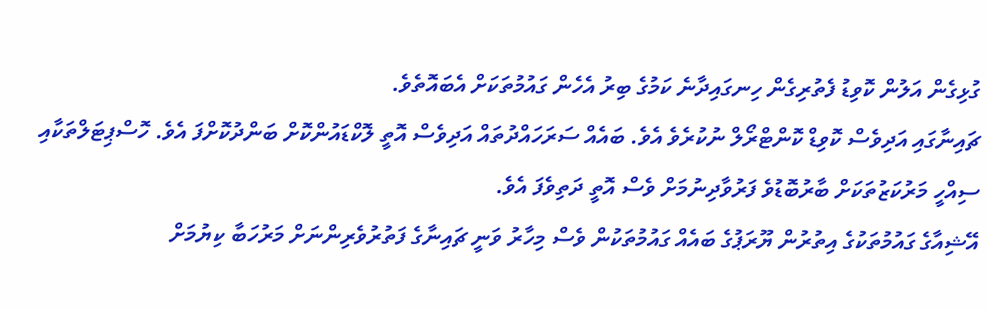ގުޅިގެން އަލުން ކޮވިޑު ފެތުރިގެން ހިނގައިދާނެ ކަމުގެ ބިރު އެހެން ގައުމުތަކަށް އެބައޮތެވެ.
ޗައިނާގައި އަދިވެސް ކޮވިޑް ކޮންޓްރޯލް ނުކުރެވެ އެވެ. ބައެއް ސަރަހައްދުތައް އަދިވެސް އޮތީ ލޮކްޑައުންކޮށް ބަންދުކޮށްފަ އެވެ. ހޮސްޕިޓަލްތަކާއި ސިއްހީ މަރުކަޒުތަކަށް ބާރުބޮޑުވެ ފަރުވާދިނުމަށް ވެސް އޮތީ ދަތިވެފަ އެވެ.
އޭޝިއާގެ ގައުމުތަކުގެ އިތުރުން ޔޫރަޕުގެ ބައެއް ގައުމުތަކުން ވެސް މިހާރު ވަނީ ޗައިނާގެ ފަތުރުވެރިންނަށް މަރުހަބާ ކިޔުމަށް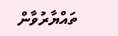ތައްޔާރުވާން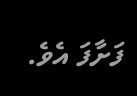ފަށާފަ އެވެ.